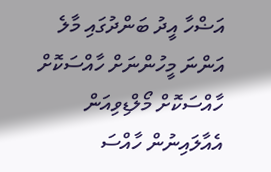އަޟްހާ އީދު ބަންދުގައި މާލެ އަންނަ މީހުންނަށް ހާއްސަކޮށް ހާއްސަކޮށް މޯލްޑިވިއަން އެއާލައިނުން ހާއްސަ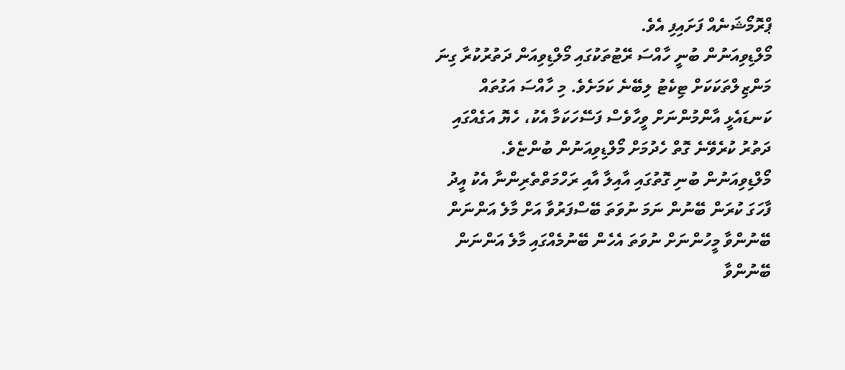ޕްރޮމޯޝަނެއް ފަށައިފި އެވެ.
މޯލްޑިވިއަނުން ބުނީ ހާއްސަ ރޭޓުތަކުގައި މޯލްޑިވިއަން ދަތުރުކުރާ ގިނަ މަންޒިލްތަކަކަށް ޓިކެޓު ލިބޭނެ ކަމަށެވެ. މި ހާއްސަ އަގުތައް ކަނޑައެޅީ އާންމުންނަށް ވީހާވެސް ފަސޭހަކަމާ އެކު، ހެޔޮ އަގެއްގައި ދަތުރު ކުރެވޭނެ ގޮތް ހެދުމަށް މޯލްޑިވިއަނުން ބުންޏެވެ.
މޯލްޑިވިއަނުން ބުނި ގޮތުގައި އާއިލާ އާއި ރަހްމަތްތެރިންނާ އެކު އީދު ފާހަގަ ކުރަން ބޭނުން ނަމަ ނުވަތަ ބޭސްފަރުވާ އަށް މާލެ އަންނަން ބޭނުންވާ މީހުންނަށް ނުވަތަ އެހެން ބޭނުމެއްގައި މާލެ އަންނަން ބޭނުންވާ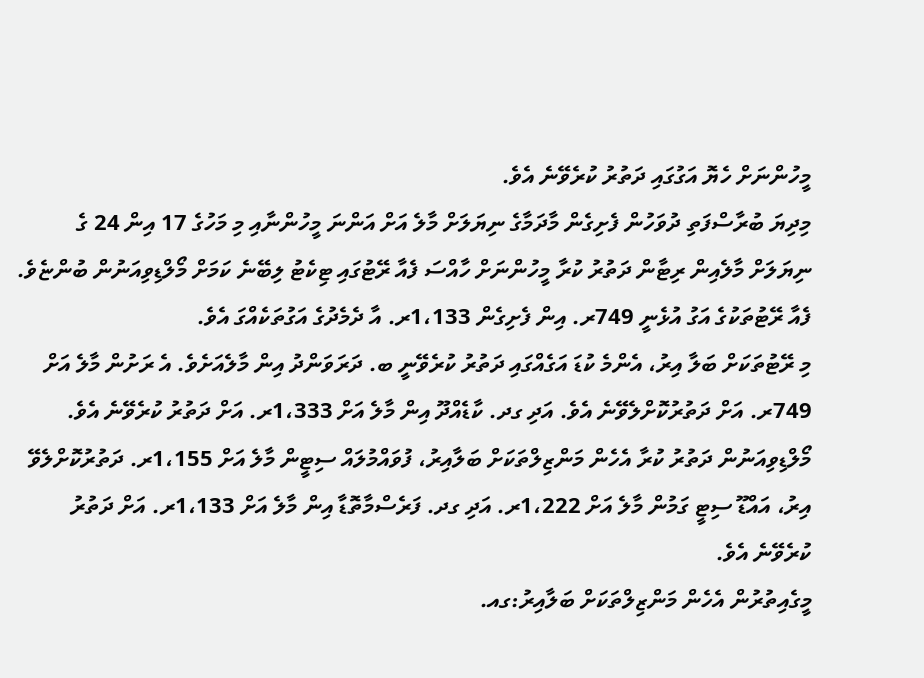މީހުންނަށް ހެޔޮ އަގުގައި ދަތުރު ކުރެވޭނެ އެވެ.
މިދިޔަ ބުރާސްފަތި ދުވަހުން ފެށިގެން މާދަމާގެ ނިޔަލަށް މާލެ އަށް އަންނަ މީހުންނާއި މި މަހުގެ 17 އިން 24 ގެ ނިޔަލަށް މާލެއިން ރިޓާން ދަތުރު ކުރާ މީހުންނަށް ހާއްސަ ފެއާ ރޭޓުގައި ޓިކެޓު ލިބޭނެ ކަމަށް މޯލްޑިވިއަނުން ބުންޏެވެ.
ފެއާ ރޭޓުތަކުގެ އަގު އުޅެނީ 749ރ. އިން ފެށިގެން 1،133ރ. އާ ދެމެދުގެ އަގުތަކެއްގަ އެވެ.
މި ރޭޓުތަކަށް ބަލާ އިރު، އެންމެ ކުޑަ އަގެއްގައި ދަތުރު ކުރެވޭނީ ބ. ދަރަވަންދު އިން މާލެއަށެވެ. އެ ރަށުން މާލެ އަށް 749ރ. އަށް ދަތުރުކޮށްލެވޭނެ އެވެ. އަދި ގދ. ކާޑެއްދޫ އިން މާލެ އަށް 1،333ރ. އަށް ދަތުރު ކުރެވޭނެ އެވެ.
މޯލްޑިވިއަނުން ދަތުރު ކުރާ އެހެން މަންޒިލްތަކަށް ބަލާއިރު، ފުވައްމުލައް ސިޓީން މާލެ އަށް 1،155ރ. ދަތުރުކޮށްލެވޭ އިރު، އައްޑޫ ސިޓީ ގަމުން މާލެ އަށް 1،222ރ. އަދި ގދ. ފަރެސްމާތޮޑާ އިން މާލެ އަށް 1،133ރ. އަށް ދަތުރު ކުރެވޭނެ އެވެ.
މީގެއިތުރުން އެހެން މަންޒިލްތަކަށް ބަލާއިރު:ގއ.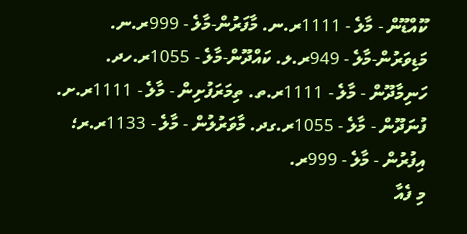ކޫއްޑޫން - މާލެ - 1111ރ.ނ. މާފަރުން-މާލެ - 999ރ.ނ. މަޑިވަރުން-މާލެ - 949ރ.ލ. ކައްދޫން-މާލެ - 1055ރ.ހދ. ހަނިމާދޫން - މާލެ - 1111ރ.ތ. ތިމަރަފުށިން - މާލެ - 1111ރ.ށ. ފުނަދޫން - މާލެ - 1055ރ.ގދ. މާވަރުލުން - މާލެ - 1133ރ.ރ؛ އިފުރުން - މާލެ - 999ރ.
މި ފެއާ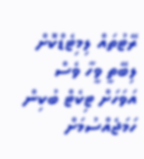ރޭޓުތައް ލިމިޓެޑްކޮށް ލިބޭތީ ވީހާ ވެސް އަވަހަށް ޓިކެޓް ބުކިން ހަމަޖެއްސުމަށް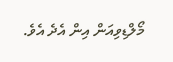މޯލްޑިވިއަން އިން އެދެ އެވެ.